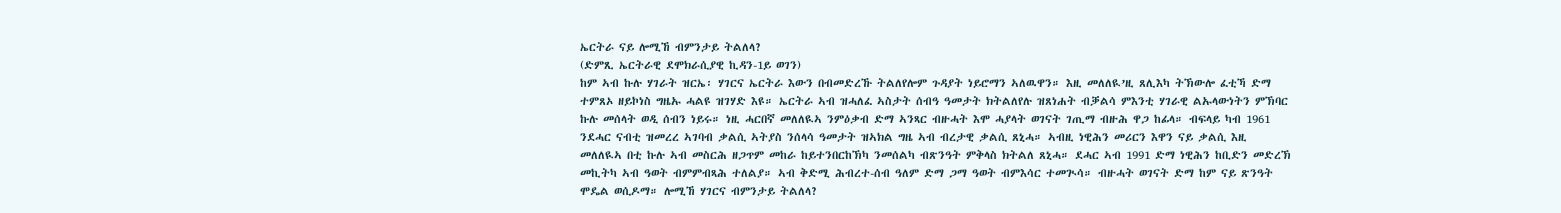ኤርትራ ናይ ሎሚኸ ብምንታይ ትልለላ?
(ድምጺ ኤርትራዊ ደሞክራሲያዊ ኪዳን-1ይ ወገን)
ከም ኣብ ኩሉ ሃገራት ዝርኤ፡ ሃገርና ኤርትራ እውን በብመድረኹ ትልለየሎም ጉዳያት ነይሮማን ኣለዉዋን። እዚ መለለዪ’ዚ ጸሊእካ ትኽውሎ ፈቲኻ ድማ ተምጸኦ ዘይኮነስ ግዜኡ ሓልዩ ዝገሃድ እዩ። ኤርትራ ኣብ ዝሓለፈ ኣስታት ሰብዓ ዓመታት ክትልለየሉ ዝጸነሐት ብቓልሳ ምእንቲ ሃገራዊ ልኡላውነትን ምኽባር ኩሉ መሰላት ወዲ ሰብን ነይሩ። ነዚ ሓርበኛ መለለዪኣ ንምዕቃብ ድማ ኣንጻር ብዙሓት እሞ ሓያላት ወገናት ገጢማ ብዙሕ ዋጋ ከፊላ። ብፍላይ ካብ 1961 ንደሓር ናብቲ ዝመረረ ኣገባብ ቃልሲ ኣትያስ ንሰላሳ ዓመታት ዝኣክል ግዜ ኣብ ብረታዊ ቃልሲ ጸኒሓ። ኣብዚ ነዊሕን መሪርን እዋን ናይ ቃልሲ እዚ መለለዪኣ በቲ ኩሉ ኣብ መስርሕ ዘጋጥም መከራ ከይተንበርከኽካ ንመሰልካ ብጽንዓት ምቅላስ ክትልለ ጸኒሓ። ደሓር ኣብ 1991 ድማ ነዊሕን ከቢድን መድረኽ መኪትካ ኣብ ዓወት ብምምብጻሕ ተለልያ። ኣብ ቅድሚ ሕብረተ-ሰብ ዓለም ድማ ጋማ ዓወት ብምእሳር ተመጒሳ። ብዙሓት ወገናት ድማ ከም ናይ ጽንዓት ሞዴል ወሲዶማ። ሎሚኸ ሃገርና ብምንታይ ትልለላ?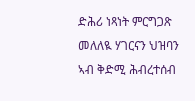ድሕሪ ነጻነት ምርግጋጽ መለለዪ ሃገርናን ህዝባን ኣብ ቅድሚ ሕብረተሰብ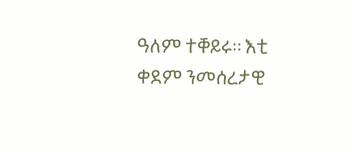ዓለም ተቐይሩ። እቲ ቀደም ንመሰረታዊ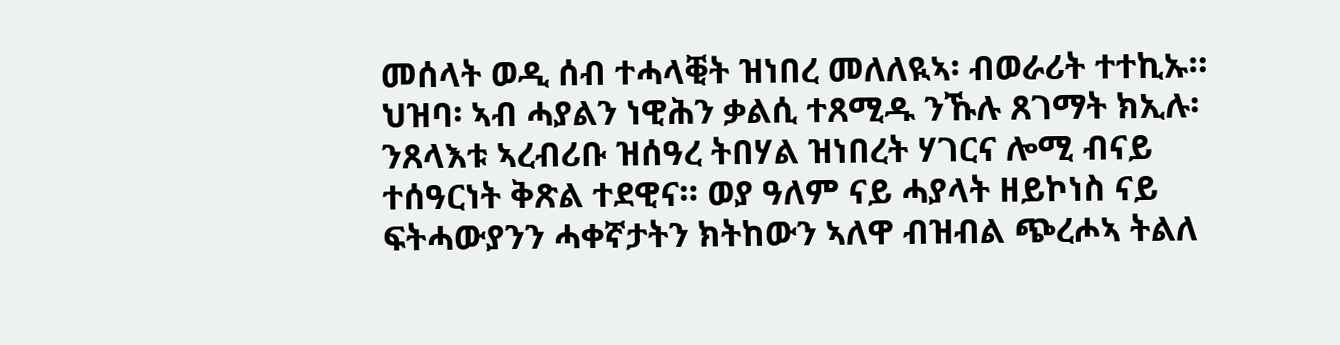መሰላት ወዲ ሰብ ተሓላቒት ዝነበረ መለለዪኣ፡ ብወራሪት ተተኪኡ። ህዝባ፡ ኣብ ሓያልን ነዊሕን ቃልሲ ተጸሚዱ ንኹሉ ጸገማት ክኢሉ፡ ንጸላእቱ ኣረብሪቡ ዝሰዓረ ትበሃል ዝነበረት ሃገርና ሎሚ ብናይ ተሰዓርነት ቅጽል ተደዊና። ወያ ዓለም ናይ ሓያላት ዘይኮነስ ናይ ፍትሓውያንን ሓቀኛታትን ክትከውን ኣለዋ ብዝብል ጭረሖኣ ትልለ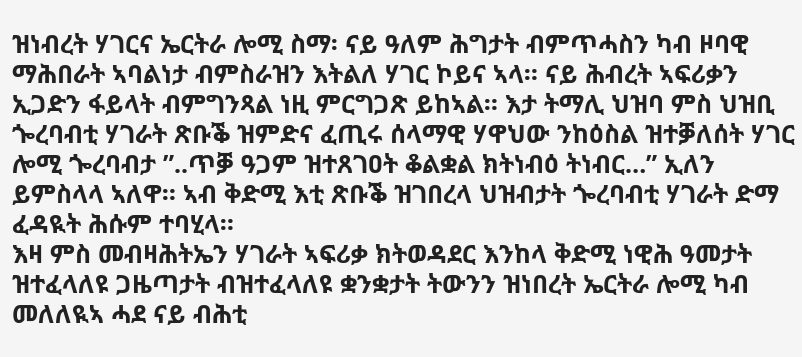ዝነብረት ሃገርና ኤርትራ ሎሚ ስማ፡ ናይ ዓለም ሕግታት ብምጥሓስን ካብ ዞባዊ ማሕበራት ኣባልነታ ብምስራዝን እትልለ ሃገር ኮይና ኣላ። ናይ ሕብረት ኣፍሪቃን ኢጋድን ፋይላት ብምግንጻል ነዚ ምርግጋጽ ይከኣል። እታ ትማሊ ህዝባ ምስ ህዝቢ ጐረባብቲ ሃገራት ጽቡቕ ዝምድና ፈጢሩ ሰላማዊ ሃዋህው ንከዕስል ዝተቓለሰት ሃገር ሎሚ ጐረባብታ ”..ጥቓ ዓጋም ዝተጸገዐት ቆልቋል ክትነብዕ ትነብር…” ኢለን ይምስላላ ኣለዋ። ኣብ ቅድሚ እቲ ጽቡቕ ዝገበረላ ህዝብታት ጐረባብቲ ሃገራት ድማ ፈዳዪት ሕሱም ተባሂላ።
እዛ ምስ መብዛሕትኤን ሃገራት ኣፍሪቃ ክትወዳደር እንከላ ቅድሚ ነዊሕ ዓመታት ዝተፈላለዩ ጋዜጣታት ብዝተፈላለዩ ቋንቋታት ትውንን ዝነበረት ኤርትራ ሎሚ ካብ መለለዪኣ ሓደ ናይ ብሕቲ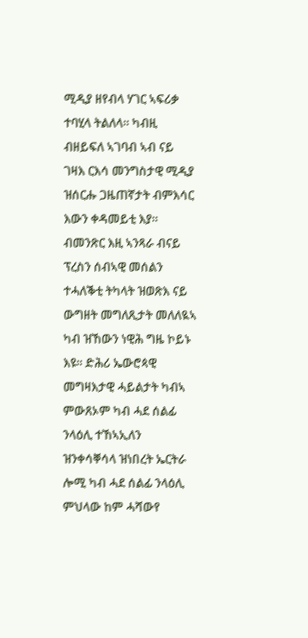ሚዲያ ዘየብላ ሃገር ኣፍሪቃ ተባሂላ ትልለላ። ካብዚ ብዘይፍለ ኣገባብ ኣብ ናይ ገዛእ ርእሳ መንግስታዊ ሚዲያ ዝሰርሑ ጋዜጠኛታት ብምእሳር እውን ቀዳመይቲ እያ። ብመንጽር እዚ ኣንጻራ ብናይ ፕረስን ሰብኣዊ መሰልን ተሓለቕቲ ትካላት ዝወጽእ ናይ ውግዘት መግለጺታት መለለዪኣ ካብ ዝኸውን ነዊሕ ግዜ ኮይኑ እዩ። ድሕሪ ኤውሮጳዊ መግዛእታዊ ሓይልታት ካብኣ ምውጸኦም ካብ ሓደ ሰልፊ ንላዕሊ ተኸኣኢለን ዝንቀሳቐሳላ ዝነበረት ኤርትራ ሎሚ ካብ ሓደ ሰልፊ ንላዕሊ ምህላው ከም ሓሻውየ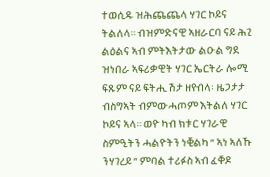ተወሲዱ ዝሕጨጨላ ሃገር ኮይና ትልለላ። ብዝምድናዊ ኣዘራርባ ናይ ሕጊ ልዕልና ኣብ ምትእትታው ልዑል ግደ ዝነበራ ኣፍሪቃዊት ሃገር ኤርትራ ሎሚ ፍጹም ናይ ፍትሒ ሽታ ዘየብላ፡ ዜጋታታ ብስግኣት ብምውሓጦም እትልለ ሃገር ኮይና ኣላ። ወዮ ካብ ክቱር ሃገራዊ ስምዒትን ሓልዮትን ነቒልካ ” ኣነ ኣለኹ ንሃገረይ ” ምባል ተሪፉስ ኣብ ፈቐዶ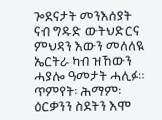ጐደናታት መንእሰያት ናብ ግዱድ ውትህድርና ምህዳን እውን መለለዪ ኤርትራ ካብ ዝኸውን ሓያሎ ዓመታት ሓሊፉ። ጥምየት፡ ሕማም፡ ዕርቃንን ስደትን እሞ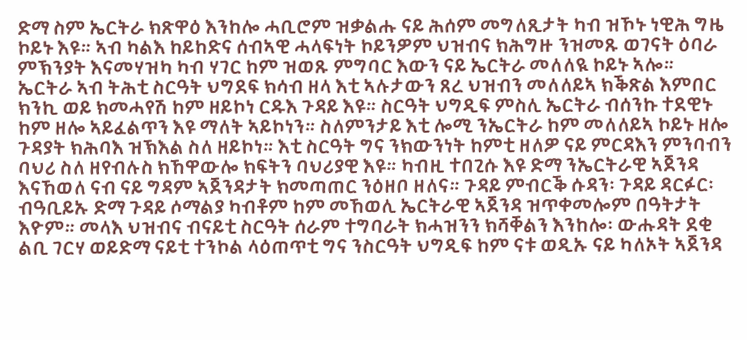ድማ ስም ኤርትራ ክጽዋዕ እንከሎ ሓቢሮም ዝቃልሑ ናይ ሕሰም መግለጺታት ካብ ዝኾኑ ነዊሕ ግዜ ኮይኑ እዩ። ኣብ ካልእ ከይከድና ሰብኣዊ ሓላፍነት ኮይንዎም ህዝብና ክሕግዙ ንዝመጹ ወገናት ዕባራ ምኽንያት እናመሃዝካ ካብ ሃገር ከም ዝወጹ ምግባር እውን ናይ ኤርትራ መለለዪ ኮይኑ ኣሎ።
ኤርትራ ኣብ ትሕቲ ስርዓት ህግደፍ ክሳብ ዘላ እቲ ኣሉታውን ጸረ ህዝብን መለለይኣ ክቕጽል እምበር ክንኪ ወይ ክመሓየሽ ከም ዘይኮነ ርዱእ ጉዳይ እዩ። ስርዓት ህግዲፍ ምስሊ ኤርትራ ብሰንኩ ተደዊኑ ከም ዘሎ ኣይፈልጥን እዩ ማለት ኣይኮነን። ስለምንታይ እቲ ሎሚ ንኤርትራ ከም መለለይኣ ኮይኑ ዘሎ ጉዳያት ክሕባእ ዝኽእል ስለ ዘይኮነ። እቲ ስርዓት ግና ንክውንነት ከምቲ ዘለዎ ናይ ምርዳእን ምንባብን ባህሪ ስለ ዘየብሉስ ክኸዋውሎ ክፍትን ባህሪያዊ እዩ። ካብዚ ተበጊሱ እዩ ድማ ንኤርትራዊ ኣጀንዳ እናኸወለ ናብ ናይ ግዳም ኣጀንዳታት ክመጣጠር ንዕዘቦ ዘለና። ጉዳይ ምብርቕ ሱዳን፡ ጉዳይ ዳርፉር፡ ብዓቢይኡ ድማ ጉዳይ ሶማልያ ካብቶም ከም መኸወሊ ኤርትራዊ ኣጀንዳ ዝጥቀመሎም በዓትታት እዮም። መላእ ህዝብና ብናይቲ ስርዓት ሰራም ተግባራት ክሓዝንን ክሻቐልን እንከሎ፡ ውሑዳት ደቂ ልቢ ገርሃ ወይድማ ናይቲ ተንኮል ላዕጠጥቲ ግና ንስርዓት ህግዲፍ ከም ናቱ ወዲኡ ናይ ካለኦት ኣጀንዳ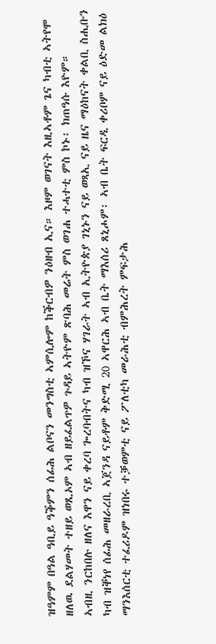ዝዓምም በዓል ዓቢይ ዓቕምን ሰፊሕ ልቦናን መንግስቲ ኣምሲሎም ከቕርብዎ ንዕዘብ ኢና። እዞም ወገናት እዚኣቶም ጌና ካብቲ ኣትየሞ ዘለዉ ደልሃመት ተዘይ ወጺኦም ኣብ ዘይፈልጥዎ ጉዳይ ኣትዮም ጽባሕ መሬት ምስ ወገሐ ተሓተቲ ምስ ኮኑ፡ ክጠዓሱ እዮም።
ኣብዚ ንርከበሉ ዘለና እዋን ናይ ቀረባ ጐረባብትና ካብ ዝኾና ሃገራት ኣብ ኢትዮጵያ ገኒኑን ናይ ወጻኢ ናይ ዜና ማዕከናት ቀልቢ ስሒቡን ካብ ዝቐነየ ሰፊሕ መዘራረቢ ኣጀንዳ ናይቶም ቅድሚ 20 ኣዋርሕ ኣብ ቤት ማእሰሪ ጸኒሖም፡ ኣብ ቤት ፍርዲ ቀሪቦም ናይ ዕድመ ልክዕ ማንእሰርቲ ተፈሪዶም ዝነበሩ ተቓወምቲ ናይ ፖለቲካ መራሕቲ ብምሕረት ምፍታሕ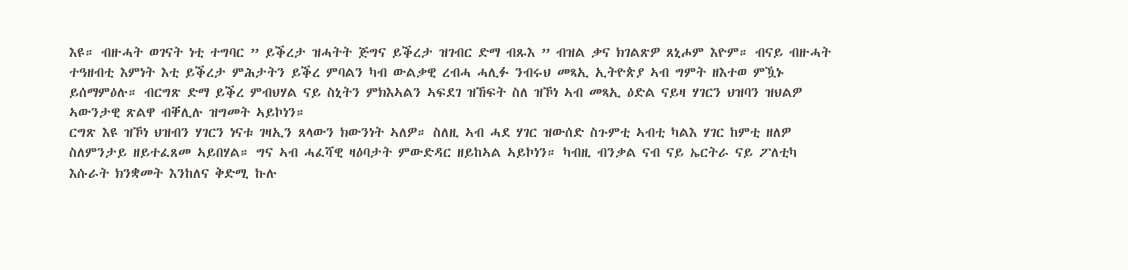እዩ። ብዙሓት ወገናት ነቲ ተግባር ” ይቕረታ ዝሓትት ጅግና ይቕረታ ዝገብር ድማ ብጹእ ” ብዝል ቃና ክገልጽዎ ጸኒሖም እዮም። ብናይ ብዙሓት ተዓዘብቲ እምነት እቲ ይቕረታ ምሕታትን ይቕረ ምባልን ካብ ውልቃዊ ረብሓ ሓሊፉ ንብሩህ መጻኢ ኢትዮጵያ ኣብ ግምት ዘእተወ ምዃኑ ይሰማምዕሉ። ብርግጽ ድማ ይቕረ ምብህሃል ናይ ስኒትን ምክእኣልን ኣፍደገ ዝኸፍት ስለ ዝኾነ ኣብ መጻኢ ዕድል ናይዛ ሃገርን ህዝባን ዝህልዎ ኣውንታዊ ጽልዋ ብቐሊሉ ዝግመት ኣይኮነን።
ርግጽ እዩ ዝኾነ ህዝብን ሃገርን ነናቱ ገዛኢን ጸላውን ክውንነት ኣለዎ። ስለዚ ኣብ ሓደ ሃገር ዝውሰድ ስጉምቲ ኣብቲ ካልእ ሃገር ከምቲ ዘለዎ ስለምንታይ ዘይተፈጸመ ኣይበሃል። ግና ኣብ ሓፈሻዊ ዛዕባታት ምውድዳር ዘይከኣል ኣይኮነን። ካብዚ ብንቃል ናብ ናይ ኤርትራ ናይ ፖለቲካ እሱራት ክንቋመት እንከለና ቅድሚ ኩሉ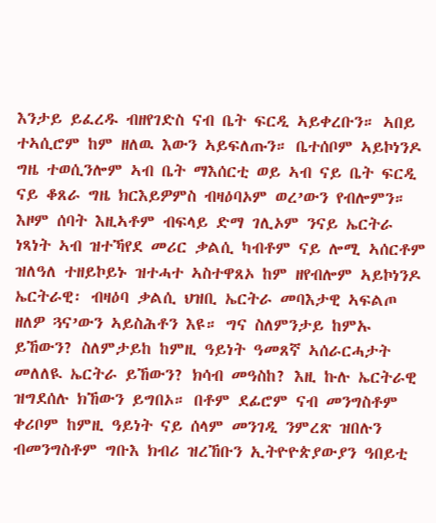እንታይ ይፈረዱ ብዘየገድስ ናብ ቤት ፍርዲ ኣይቀረቡን። ኣበይ ተኣሲሮም ከም ዘለዉ እውን ኣይፍለጡን። ቤተሰቦም ኣይኮነንዶ ግዜ ተወሲንሎም ኣብ ቤት ማእሰርቲ ወይ ኣብ ናይ ቤት ፍርዲ ናይ ቆጸራ ግዜ ክርእይዎምስ ብዛዕባኦም ወረ’ውን የብሎምን። እዞም ሰባት እዚኣቶም ብፍላይ ድማ ገሊኦም ንናይ ኤርትራ ነጻነት ኣብ ዝተኻየደ መሪር ቃልሲ ካብቶም ናይ ሎሚ ኣሰርቶም ዝለዓለ ተዘይኮይኑ ዝተሓተ ኣስተዋጸኦ ከም ዘየብሎም ኣይኮነንዶ ኤርትራዊ፡ ብዛዕባ ቃልሲ ህዝቢ ኤርትራ መባእታዊ ኣፍልጦ ዘለዎ ጓና’ውን ኣይስሕቶን እዩ። ግና ስለምንታይ ከምኡ ይኸውን? ስለምታይከ ከምዚ ዓይነት ዓመጸኛ ኣሰራርሓታት መለለዪ ኤርትራ ይኸውን? ክሳብ መዓስከ? እዚ ኩሉ ኤርትራዊ ዝግደሰሉ ክኸውን ይግበኦ። በቶም ደፊሮም ናብ መንግስቶም ቀሪቦም ከምዚ ዓይነት ናይ ሰላም መንገዲ ንምረጽ ዝበሉን ብመንግስቶም ግቡእ ክብሪ ዝረኸቡን ኢትዮዮጵያውያን ዓበይቲ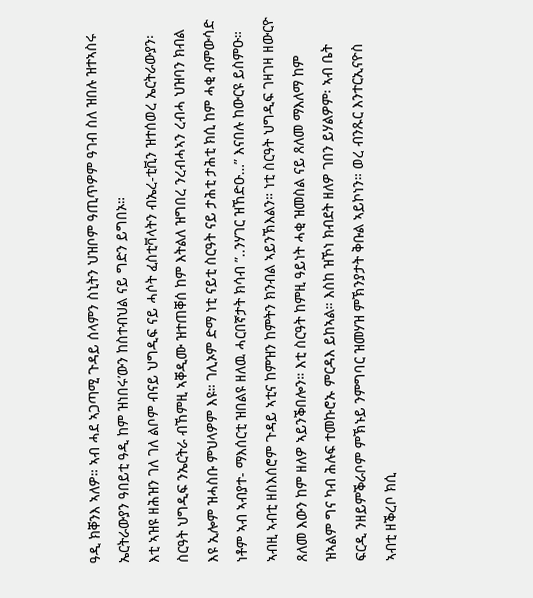ዓዲ ክቐንእ ኣለዎ። ኣብ ሓደ ኣጋጣሚ ጉዳይ ሰላምን ስኒትን ህዝቦም ዓጢጥዎም ዓገብ ስለ ዝበሉ ዝተኣስሩ ኤርትራውያን ዓበይቲ ዓዲ ከም ዝነበሩ’ውን ከስተብህል ናይ ግድን ይግበኦ።
እቲ ኣዝዩ ዘሕዝን ገለ ገለ ልቦም ብናይ ህግዲፍ ናይ ሓሶት ፈስቲቫላትን ብኤረ-ቲቪን ዝተሰወረ ኤርትራውያን፡ ስርዓት ህግዲፍ ንኤርትራ ብኸምዚ ኣቐዲሙ ዝተጠቐሰ ከም እትልለ ዝግበረ ንረብሓኣን ረብሓ ህዝባን ክብል እዩ ኢሎም ዝሓስቡ ምህላዎም እዩ። ገሊኦም ድማ ነቲ ናይቲ ስርዓት ናይ ታሕቲ ታሕቲ ክሲ ከም ሓቂ ብምውሳድ ነቶም ኣብ ኣብያተ- ማእሰርቲ ዝበልዩ ዘለዉ ሓርበኛታት ክሳብ ”..ንሃገር ዝኸድዑ…” እናበሉ ከውርዩ ይስምዑ። ኣብዚ ኣብቲ ዘስእሰሮም ጉዳይ ኣቲና ከምዝን ከምትን ክንብል ኣይንኽእልን። ነቲ ስርዓት ህግዲፍ ገዛገዛ ዘውርዮ ጸለመ እውን ከም ዘለዎ ኣይንቕበሎን። እቲ ስርዓት ከምዚ ዓይነት ሓቂ ዝመስል ናይ ጸለመ ማእለማ ከም ዝኣልም ግና ካብ ሕሉፍ ተመኩሮኡ ምርዳእ ይከኣል። እስከ ዝኾነ ክብደት ዘለዎ ገበን ይሃልዎም፡ ኣብ ቤት ፍርዲ ንዘይምቕራቦም ምኽኑይ ንምግባር ዝመሃዝ ምኽንያታት ቅቡል ኣይኮነን። ወረ ብንጹር እንተርኢናዮስ ኣብቲ ዘቕረቦ ክሲ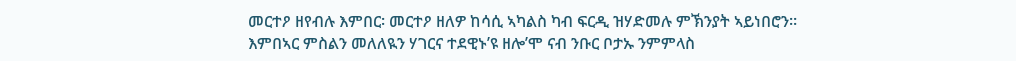መርተዖ ዘየብሉ እምበር፡ መርተዖ ዘለዎ ከሳሲ ኣካልስ ካብ ፍርዲ ዝሃድመሉ ምኽንያት ኣይነበሮን። እምበኣር ምስልን መለለዪን ሃገርና ተደዊኑ’ዩ ዘሎ’ሞ ናብ ንቡር ቦታኡ ንምምላስ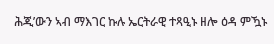ሕጂ’ውን ኣብ ማእገር ኩሉ ኤርትራዊ ተጻዒኑ ዘሎ ዕዳ ምዃኑ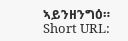ኣይንዘንግዕ።
Short URL: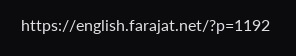https://english.farajat.net/?p=1192